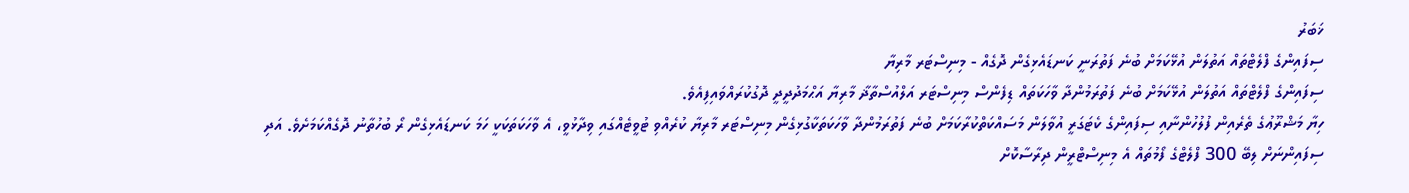ޚަބަރު
ސިފައިންގެ ފްލެޓްތައް އަތުލަން އުޅޭކަމަށް ބުނެ ފަތުރަނީ ކަނޑައެޅިގެން ދޮގެއް - މިނިސްޓަރ މާރިޔާ
ސިފައިންގެ ފްލެޓްތައް އަތުލަން އުޅޭކަމަށް ބުނެ ފަތުރަމުންދާ ވާހަކަތައް ޑިފެންސް މިނިސްޓަރ އަލްއުސްތާޛާ މާރިޔާ އަޙްމަދުދީދީ ދޮގުކުރައްވައިފިއެވެ.
ހިޔާ މަޝްރޫޢުގެ ތެރެއިން ފުލުހުންނާއި ސިފައިންގެ ކެޓަގަރީ އުވާލަން މަސައްކަތްކުރާކަމަށް ބުނެ ފަތުރަމުންދާ ވާހަކަތަކާގުޅިގެން މިނިސްޓަރ މާރިޔާ ކުރެއްވި ޓުވީޓެއްގައި ވިދާޅުވީ، އެ ވާހަކަތަކަކީ ހަމަ ކަނޑައެޅިގެން ރޯ ބުހުތާނު ދޮގެއްކަމަށެވެ. އަދި ސިފައިންނަށް ލިބޭ 300 ފްލެޓްގެ ފޯމުތައް އެ މިނިސްޓްރީން ދިރާސާކޮށް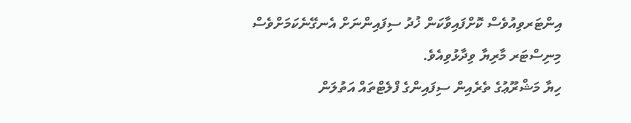އިންޓަރވިއުވެސް ކޮށްފައިވާކަން ޚުދު ސިފައިންނަށް އެނގޭނެކަމަށްވެސް މިނިސްޓަރ މާރިޔާ ވިދާޅުވިއެވެ.
ހިޔާ މަޝްރޫޢުގެ ތެރެއިން ސިފައިންގެ ފްލެޓްތައް އަތުލަން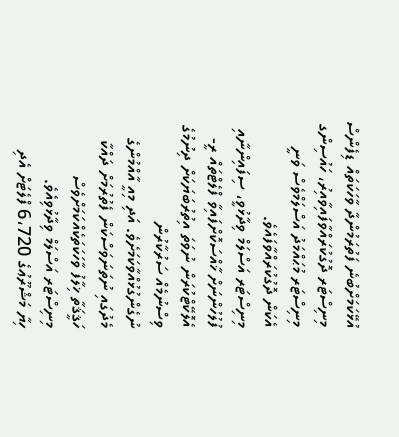އުޅޭކަމަށްބުނެ ފަތުރަމުންދާ ވާހަކަތައް ޑިފެންސް މިނިސްޓަރ ދޮގުކުރައްވާފައިވާއިރު، ހައުސިންގ މިނިސްޓަރ މުޙައްމަދު އަސްލަމްވެސް ވަނީ އެކަން ދޮގުކުރައްވާފައެވެ.
މިނިސްޓަރ އަސްލަމް ވިދާޅުވީ، ސިފައިންނާއި ފުލުހުންނަށް ޚާއްސަކޮށްފައިވާ ފްލެޓްތައް ރީ-އެލޮކޭޓްކުރަން ނުވަތަ އިތުރުބަޔަކަށް ދިނުމުގެ ވިސްނުމެއް ސަރުކާރުން ނުގެންގުޅުއްވާކަމަށެވެ. އަދި މިއީ އާއްމުންގެ މެދުގައި ނުތަނަވަސްކަން ފެތުރުމަށް ދައްކާ ހަޤީޤަތާ ޚިލާފު ވާހަކަތަކެއްކަމަށްވެސް މިނިސްޓަރ އަސްލަމް ވިދާޅުވިއެވެ.
ހިޔާ މަޝްރޫޢުގެ 6،720 ފްލެޓަށް އެދި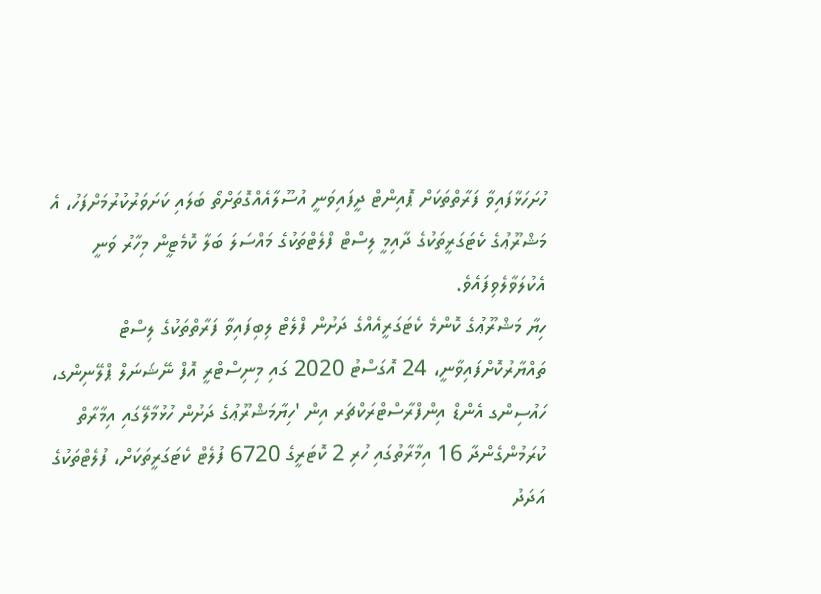ހުށަހަޅާފައިވާ ފަރާތްތަކަށް ޕޮއިންޓް ދީފައިވަނީ އުސޫލާއެއްގޮތަށްތޯ ބަލައި ކަށަވަރުކުރުމަށްފަހު، އެ މަޝްރޫޢުގެ ކެޓަގަރީތަކުގެ ދާއިމީ ލިސްޓް ފްލެޓްތަކުގެ މައްސަލަ ބަލާ ކޮމެޓީން މިހާރު ވަނީ އެކުލަވާލެވިފައެވެ.
ހިޔާ މަޝްރޫޢުގެ ކޮންމެ ކެޓަގަރީއެއްގެ ދަށުން ފްލެޓް ލިބިފައިވާ ފަރާތްތަކުގެ ލިސްޓް ތައްޔާރުކޮށްފައިވާނީ، 24 އޮގަސްޓު 2020 ގައި މިނިސްޓްރީ އޮފް ނޭޝަނަލް ޕްލޭނިންގ، ހައުސިންގ އެންޑް އިންފްރާސްޓްރަކްޗަރ އިން 'ހިޔާމަޝްރޫޢުގެ ދަށުން ހުޅުމާލޭގައި އިމާރާތް ކުރަމުންގެންދާ 16 އިމާރާތުގައި ހުރި 2 ކޮޓަރީގެ 6720 ފުލެޓް ކެޓަގަރީތަކަށް، ފުލެޓްތަކުގެ އަދަދު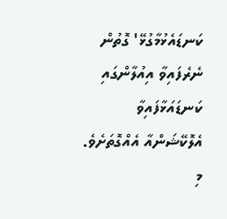ކަނޑައެޅުމާގުޅޭ' ގޮތުން ނެރެފައިވާ އިއުލާންގައި ކަނޑައަޅާފައިވާ އެލޮކޭޝަންއާ އެއްގޮތަށެވެ.
މި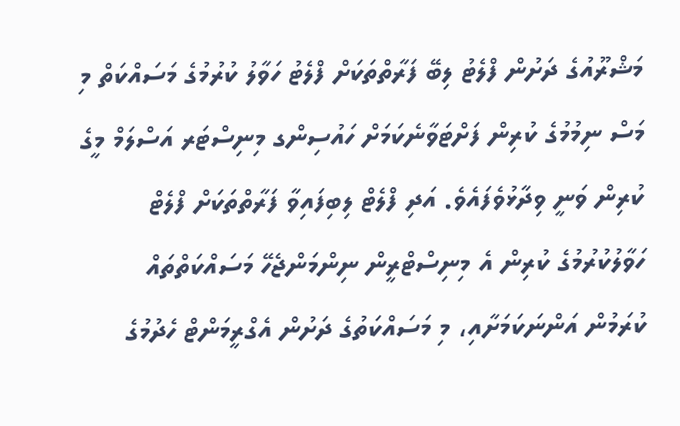މަޝްރޫއުގެ ދަށުން ފްލެޓު ލިބޭ ފަރާތްތަކަށް ފްލެޓު ހަވާލު ކުރުމުގެ މަސައްކަތް މި މަސް ނިމުމުގެ ކުރިން ފަށްޓަވާނެކަމަށް ހައުސިންގ މިނިސްޓަރ އަސްލަމް މީގެ ކުރިން ވަނީ ވިދާޅުވެފައެވެ. އަދި ފްލެޓް ލިބިފައިވާ ފަރާތްތަކަށް ފްލެޓް ހަވާލުކުރުމުގެ ކުރިން އެ މިނިސްޓްރީން ނިންމަންޖެހޭ މަސައްކަތްތައް ކުރަމުން އަންނަކަމަށާއި، މި މަސައްކަތުގެ ދަށުން އެގްރީމަންޓް ހެދުމުގެ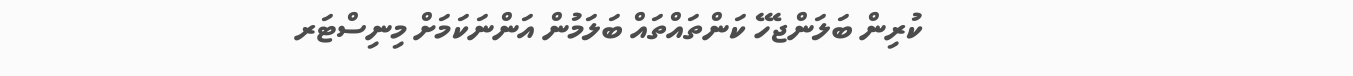ކުރިން ބަލަންޖެހޭ ކަންތައްތައް ބަލަމުން އަންނަކަމަށް މިނިސްޓަރ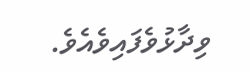ވިދާޅުވެފައިވެއެވެ.